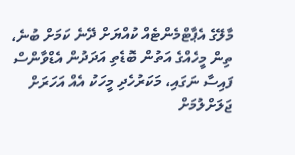މާލޭގެ އެޕާޓްމެންޓެއް ކުއްޔަށް ދޭނެ ކަމަށް ބުނެ، ތިން މީހެއްގެ އަތުން ބޮޑެތި އަދަދުން އެޑްވާންސް ފައިސާ ނަގައި، މަކަރުހެދި މީހަކު އެއް އަހަރަށް ޖަލަށްލުމަށް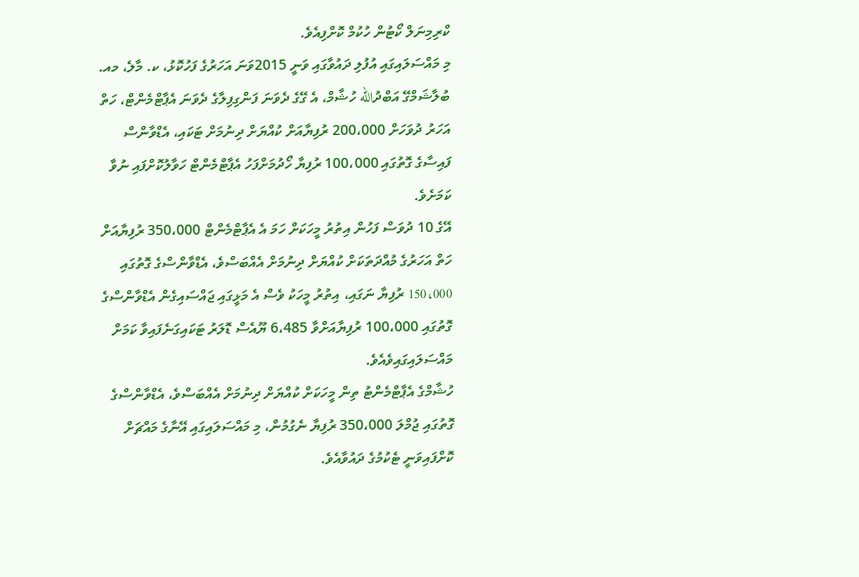ކްރިމިނަލް ކޯޓުން ހުކުމް ކޮށްފިއެވެ.
މި މައްސަލައިގައި އުފުލި ދައުވާގައި ވަނީ 2015ވަނަ އަހަރުގެ ފަހުކޮޅު، ކ. މާލެ، މއ. ބުލާޝަމްގޭ އަބްދުالله ހުޝާމް، އެ ގޭގެ ދެވަނަ ފަންގިފިލާގެ ދެވަނަ އެޕާޓްމެންޓް، ހަތް އަހަރު ދުވަހަށް 200،000 ރުފިޔާއަށް ކުއްޔަށް ދިނުމަށް ޓަކައި، އެޑްވާންސް ފައިސާގެ ގޮތުގައި 100،000 ރުފިޔާ ހޯދުމަށްފަހު އެޕާޓްމެންޓް ހަވާލުކޮށްފައި ނުވާ ކަމަށެވެ.
އޭގެ 10 ދުވަސް ފަހުން އިތުރު މީހަކަށް ހަމަ އެ އެޕާޓްމެންޓް 350،000 ރުފިޔާއަށް ހަތް އަހަރުގެ މުއްދަތަކަށް ކުއްޔަށް ދިނުމަށް އެއްބަސްވެ، އެޑްވާންސްގެ ގޮތުގައި 150،000 ރުފިޔާ ނަގައި، އިތުރު މީހަކު ވެސް އެ މަޅީގައި ޖައްސައިގެން އެޑްވާންސްގެ ގޮތުގައި 100،000 ރުފިޔާއަށްވާ 6،485 ޔޫއެސް ޑޮލަރު ޓަކައިގަނެފައިވާ ކަމަށް މައްސަލައިގައިވެއެވެ.
ހުޝާމްގެ އެޕާޓްމެންޓު ތިން މީހަކަށް ކުއްޔަށް ދިނުމަށް އެއްބަސްވެ، އެޑްވާންސްގެ ގޮތުގައި ޖުމްލަ 350،000 ރުފިޔާ ނެގުމުން، މި މައްސަލައިގައި އޭނާގެ މައްޗަށް ކޮށްފައިވަނީ ޓެކުމުގެ ދައުވާއެވެ.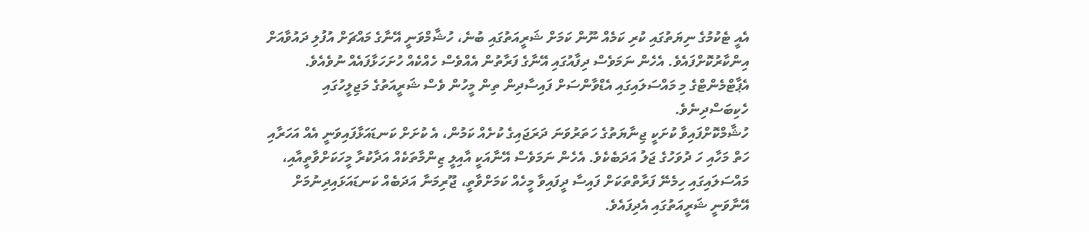އެއީ ޓެކުމުގެ ނިޔަތުގައި ކުރި ކަމެއް ނޫން ކަމަށް ޝަރީއަތުގައި ބުނެ، ހުޝާމްވަނީ އޭނާގެ މައްޗަށް އުފުލި ދައުވާއަށް އިންކާރުކޮށްފައެވެ. އެހެން ނަމަވެސް ދިފާއުގައި އޭނާގެ ފަރާތުން އެއްވެސް ހެއްކެއް ހުށަހަޅާފައެއް ނުވެއެވެ.
އެޕާޓްމެންޓްގެ މި މައްސަލައިގައި އެޑްވާންސަށް ފައިސާދިން ތިން މީހުން ވެސް ޝަރީއަތުގެ މަޖިލީހުގައި ހެކިބަސްދިނެވެ.
ހުޝާމްކޮށްފައިވާ ކުށަކީ ޖިނާޔަތުގެ ހަތަރުވަނަ ދަރަޖައިގެ ކުށެއް ކަމުން، އެ ކުށަށް ކަނޑައަޅާފައިވަނީ އެއް އަހަރާއި ހަތް މަހާއި ހަ ދުވަހުގެ ޖަލު އަދަބެކެވެ. އެހެން ނަމަވެސް އޭނާއަކީ އާއިލީ ޒިންމާތަކެއް އަދާކުރާ މީހަކަށްވާތީއާއި، މައްސަލައިގައި ހިމެނޭ ފަރާތްތަކަށް ފައިސާ ދީފައިވާ މީހެއް ކަމަށްވާތީ، ޖޫރިމަނާ އަދަބެއް ކަނޑައަޅައިދިނުމަށް އޭނާވަނީ ޝަރީއަތުގައި އެދިފައެވެ.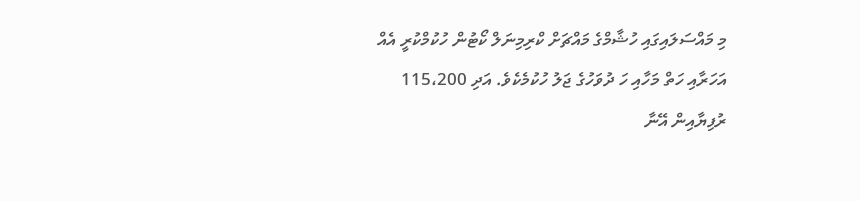މި މައްސަލައިގައި ހުޝާމްގެ މައްޗަށް ކްރިމިނަލް ކޯޓުން ހުކުމްކުރީ އެއް އަހަރާއި ހަތް މަހާއި ހަ ދުވަހުގެ ޖަލު ހުކުމެކެވެ. އަދި 115،200 ރުފިޔާއިން އޭނާ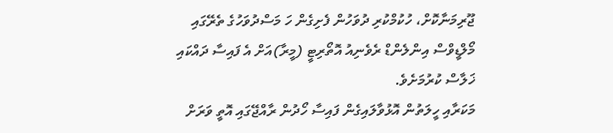ޖޫރިމަނާކޮށް، ހުކުމްކުރި ދުވަހުން ފެށިގެން ހަ މަސްދުވަހުގެ ތެރޭގައި މޯލްޑީވްސް އިންލެންޑް ރެވެނިއު އޮތޯރިޓީ (މީރާ)އަށް އެ ފައިސާ ދައްކައި ޚަލާސް ކުރުމަށެވެ.
މަކަރާއި ހީލަތުން އޮޅުވާލައިގެން ފައިސާ ހޯދުން ރާއްޖޭގައި އޮތީ ވަރަށް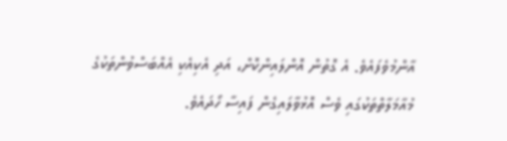އާންމުވެފައެވެ. އެ ގޮތުން އޮންލައިންކޮށް، އަދި އެކިއެކި އެއްބަސްވުންތަކުގެ މުއާމަލާތްތަކުގައި ވެސް އޮޅުވާލައިގެން ފައިސާ ހޯދައެވެ.